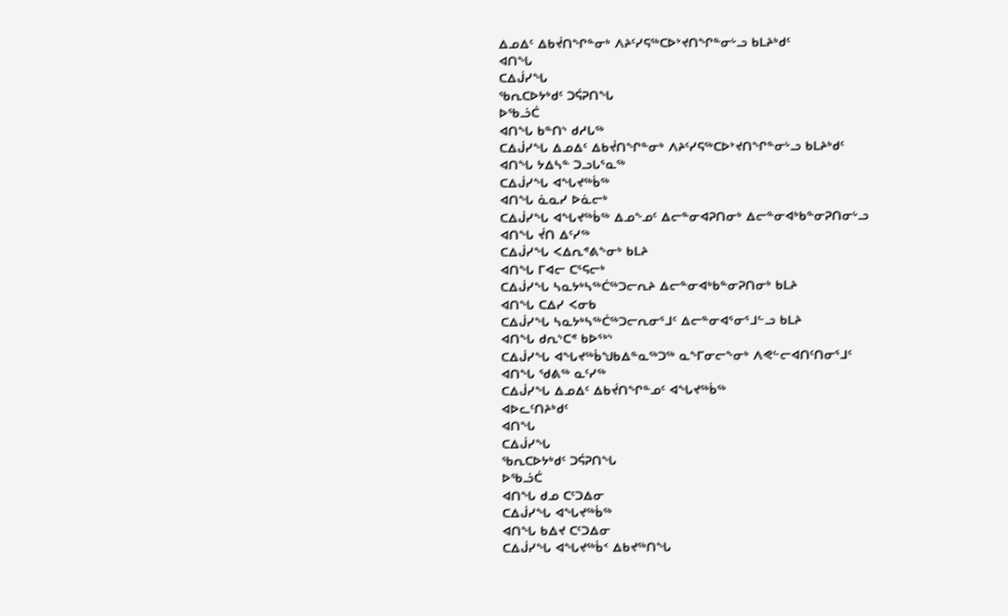ᐃᓄᐃᑦ ᐃᑲᔫᑎᖏᓐᓂᒃ ᐱᔨᑦᓯᕋᖅᑕᐅᔾᔪᑎᖏᓐᓂᒡᓗ ᑲᒪᔨᒃᑯᑦ
ᐊᑎᖓ
ᑕᐃᒎᓯᖓ
ᖃᕆᑕᐅᔭᒃᑯᑦ ᑐᕌᕈᑎᖓ
ᐅᖃᓘᑖ
ᐊᑎᖓ ᑲᓐᑎᔅ ᑯᓱᒐᖅ
ᑕᐃᒎᓯᖓ ᐃᓄᐃᑦ ᐃᑲᔫᑎᖏᓐᓂᒃ ᐱᔨᑦᓯᕋᖅᑕᐅᔾᔪᑎᖏᓐᓂᒡᓗ ᑲᒪᔨᒃᑯᑦ
ᐊᑎᖓ ᔭᐃᓴᓐ ᑐᓗᒐᕐᓇᖅ
ᑕᐃᒎᓯᖓ ᐊᖓᔪᖅᑳᖅ
ᐊᑎᖓ ᓈᓇᓯ ᐅᓈᓕᒃ
ᑕᐃᒎᓯᖓ ᐊᖓᔪᖅᑳᖅ ᐃᓄᖕᓄᑦ ᐃᓕᓐᓂᐊᕈᑎᓂᒃ ᐃᓕᓐᓂᐊᒃᑲᓐᓂᕈᑎᓂᒡᓗ
ᐊᑎᖓ ᔫᑎ ᐃᑦᓯᖅ
ᑕᐃᒎᓯᖓ ᐸᐃᕆᕝᕕᖕᓂᒃ ᑲᒪᔨ
ᐊᑎᖓ ᒥᐊᓕ ᑕᕐᕋᓕᒃ
ᑕᐃᒎᓯᖓ ᓴᓇᔭᒃᓴᖅᑖᖅᑐᓕᕆᔨ ᐃᓕᓐᓂᐊᒃᑲᓐᓂᕈᑎᓂᒃ ᑲᒪᔨ
ᐊᑎᖓ ᑕᐃᓯ ᐸᓂᑲ
ᑕᐃᒎᓯᖓ ᓴᓇᔭᒃᓴᖅᑖᖅᑐᓕᕆᓂᕐᒧᑦ ᐃᓕᓐᓂᐊᕐᓂᕐᒧᓪᓗ ᑲᒪᔨ
ᐊᑎᖓ ᑯᕆᔅᑕᕝ ᑲᐅᕐᒃᔅ
ᑕᐃᒎᓯᖓ ᐊᖓᔪᖅᑳᖑᑲᐃᓐᓇᖅᑐᖅ ᓇᖕᒥᓂᓕᖕᓂᒃ ᐱᕙᓪᓕᐊᑎᑦᑎᓂᕐᒧᑦ
ᐊᑎᖓ ᖁᕕᖅ ᓇᑦᓯᖅ
ᑕᐃᒎᓯᖓ ᐃᓄᐃᑦ ᐃᑲᔫᑎᖏᓐᓄᑦ ᐊᖓᔪᖅᑳᖅ
ᐊᐅᓚᑦᑎᔨᒃᑯᑦ
ᐊᑎᖓ
ᑕᐃᒎᓯᖓ
ᖃᕆᑕᐅᔭᒃᑯᑦ ᑐᕌᕈᑎᖓ
ᐅᖃᓘᑖ
ᐊᑎᖓ ᑯᓄ ᑕᑦᑐᐃᓂ
ᑕᐃᒎᓯᖓ ᐊᖓᔪᖅᑳᖅ
ᐊᑎᖓ ᑲᐃᔪ ᑕᑦᑐᐃᓂ
ᑕᐃᒎᓯᖓ ᐊᖓᔪᖅᑳᑉ ᐃᑲᔪᖅᑎᖓ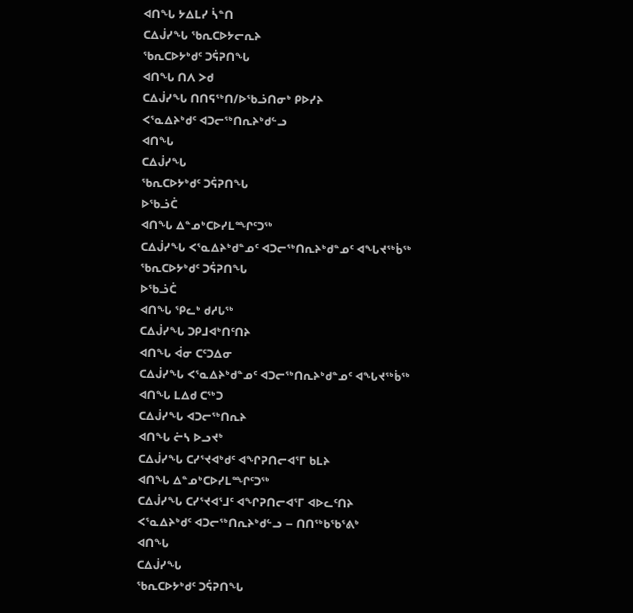ᐊᑎᖓ ᔭᐃᒪᓯ ᓵᓐᑎ
ᑕᐃᒎᓯᖓ ᖃᕆᑕᐅᔭᓕᕆᔨ
ᖃᕆᑕᐅᔭᒃᑯᑦ ᑐᕌᕈᑎᖓ
ᐊᑎᖓ ᑎᐱ ᐳᑯ
ᑕᐃᒎᓯᖓ ᑎᑎᕋᖅᑎ/ᐅᖃᓘᑎᓂᒃ ᑭᐅᓯᔨ
ᐸᕐᓇᐃᔨᒃᑯᑦ ᐊᑐᓕᖅᑎᕆᔨᒃᑯᓪᓗ
ᐊᑎᖓ
ᑕᐃᒎᓯᖓ
ᖃᕆᑕᐅᔭᒃᑯᑦ ᑐᕌᕈᑎᖓ
ᐅᖃᓘᑖ
ᐊᑎᖓ ᐃᓐᓄᒃᑕᐅᓯᒪᙱᑦᑐᖅ
ᑕᐃᒎᓯᖓ ᐸᕐᓇᐃᔨᒃᑯᓐᓄᑦ ᐊᑐᓕᖅᑎᕆᔨᒃᑯᓐᓄᑦ ᐊᖓᔪᖅᑳᖅ
ᖃᕆᑕᐅᔭᒃᑯᑦ ᑐᕌᕈᑎᖓ
ᐅᖃᓘᑖ
ᐊᑎᖓ ᕿᓚᒃ ᑯᓱᒐᖅ
ᑕᐃᒎᓯᖓ ᑐᑭᒧᐊᒃᑎᑦᑎᔨ
ᐊᑎᖓ ᐋᓂ ᑕᑦᑐᐃᓂ
ᑕᐃᒎᓯᖓ ᐸᕐᓇᐃᔨᒃᑯᓐᓄᑦ ᐊᑐᓕᖅᑎᕆᔨᒃᑯᓐᓄᑦ ᐊᖓᔪᖅᑳᖅ
ᐊᑎᖓ ᒪᐃᑯ ᑕᖅᑐ
ᑕᐃᒎᓯᖓ ᐊᑐᓕᖅᑎᕆᔨ
ᐊᑎᖓ ᓖᓴ ᐅᓗᔪᒃ
ᑕᐃᒎᓯᖓ ᑕᓯᕐᔪᐊᒃᑯᑦ ᐊᖏᕈᑎᓕᐊᕐᒥ ᑲᒪᔨ
ᐊᑎᖓ ᐃᓐᓄᒃᑕᐅᓯᒪᙱᑦᑐᖅ
ᑕᐃᒎᓯᖓ ᑕᓯᕐᔪᐊᕐᒧᑦ ᐊᖏᕈᑎᓕᐊᕐᒥ ᐊᐅᓚᑦᑎᔨ
ᐸᕐᓇᐃᔨᒃᑯᑦ ᐊᑐᓕᖅᑎᕆᔨᒃᑯᓪᓗ – ᑎᑎᖅᑲᖃᕐᕕᒃ
ᐊᑎᖓ
ᑕᐃᒎᓯᖓ
ᖃᕆᑕᐅᔭᒃᑯᑦ ᑐᕌᕈᑎᖓ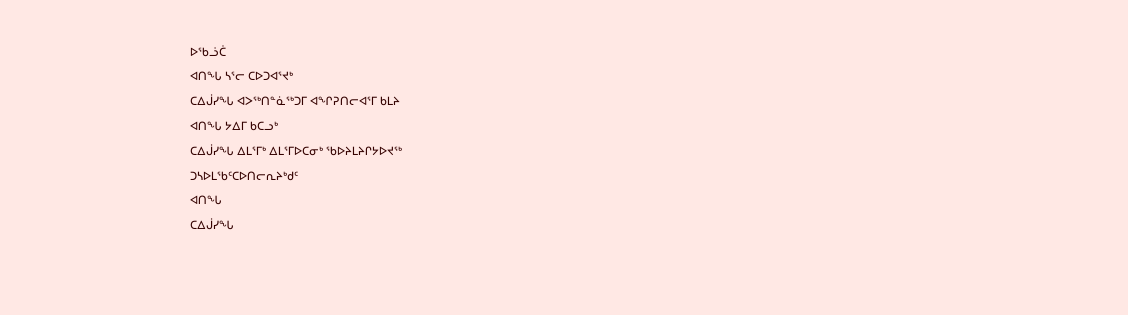ᐅᖃᓘᑖ
ᐊᑎᖓ ᓴᕐᓕ ᑕᐅᑐᐊᕐᔪᒃ
ᑕᐃᒎᓯᖓ ᐊᐳᖅᑎᓐᓈᖅᑐᒥ ᐊᖏᕈᑎᓕᐊᕐᒥ ᑲᒪᔨ
ᐊᑎᖓ ᔭᐃᒥ ᑲᑕᓗᒃ
ᑕᐃᒎᓯᖓ ᐃᒪᕐᒥᒃ ᐃᒪᕐᒥᐅᑕᓂᒃ ᖃᐅᔨᒪᔨᒋᔭᐅᔪᖅ
ᑐᓴᐅᒪᖃᑦᑕᐅᑎᓕᕆᔨᒃᑯᑦ
ᐊᑎᖓ
ᑕᐃᒎᓯᖓ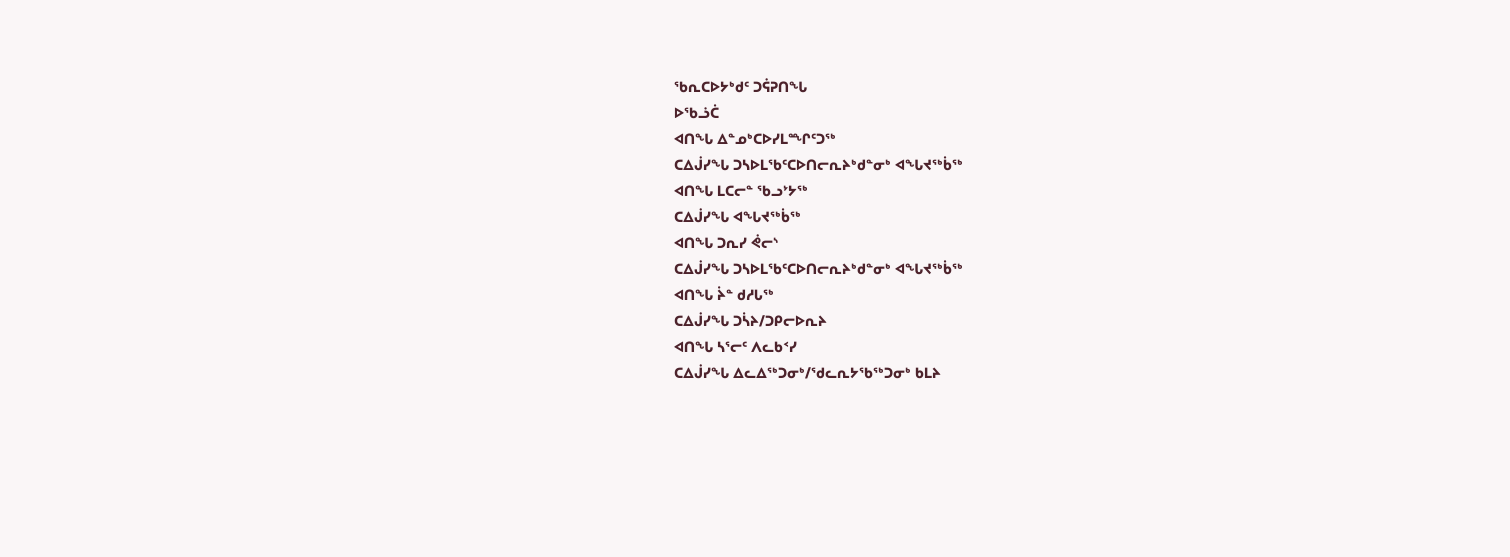ᖃᕆᑕᐅᔭᒃᑯᑦ ᑐᕌᕈᑎᖓ
ᐅᖃᓘᑖ
ᐊᑎᖓ ᐃᓐᓄᒃᑕᐅᓯᒪᙱᑦᑐᖅ
ᑕᐃᒎᓯᖓ ᑐᓴᐅᒪᖃᑦᑕᐅᑎᓕᕆᔨᒃᑯᓐᓂᒃ ᐊᖓᔪᖅᑳᖅ
ᐊᑎᖓ ᒪᑕᓕᓐ ᖃᓗᔾᔭᖅ
ᑕᐃᒎᓯᖓ ᐊᖓᔪᖅᑳᖅ
ᐊᑎᖓ ᑐᕆᓯ ᕚᓕᔅ
ᑕᐃᒎᓯᖓ ᑐᓴᐅᒪᖃᑦᑕᐅᑎᓕᕆᔨᒃᑯᓐᓂᒃ ᐊᖓᔪᖅᑳᖅ
ᐊᑎᖓ ᔩᓐ ᑯᓱᒐᖅ
ᑕᐃᒎᓯᖓ ᑐᓵᔨ/ᑐᑭᓕᐅᕆᔨ
ᐊᑎᖓ ᓴᕐᓕᑦ ᐱᓚᑲᑉᓯ
ᑕᐃᒎᓯᖓ ᐃᓚᐃᖅᑐᓂᒃ/ᖁᓚᕆᔭᖃᖅᑐᓂᒃ ᑲᒪᔨ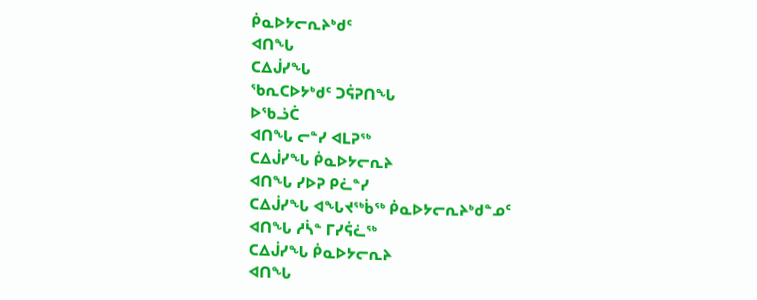ᑮᓇᐅᔭᓕᕆᔨᒃᑯᑦ
ᐊᑎᖓ
ᑕᐃᒎᓯᖓ
ᖃᕆᑕᐅᔭᒃᑯᑦ ᑐᕌᕈᑎᖓ
ᐅᖃᓘᑖ
ᐊᑎᖓ ᓕᓐᓯ ᐊᒪᕈᖅ
ᑕᐃᒎᓯᖓ ᑮᓇᐅᔭᓕᕆᔨ
ᐊᑎᖓ ᓯᐅᕈ ᑭᓛᓐᓯ
ᑕᐃᒎᓯᖓ ᐊᖓᔪᖅᑳᖅ ᑮᓇᐅᔭᓕᕆᔨᒃᑯᓐᓄᑦ
ᐊᑎᖓ ᓱᓵᓐ ᒥᓯᕌᓛᖅ
ᑕᐃᒎᓯᖓ ᑮᓇᐅᔭᓕᕆᔨ
ᐊᑎᖓ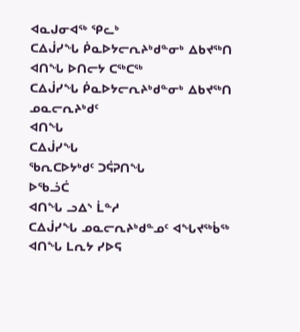ᐊᓇᒍᓂᐊᖅ ᕿᓚᒃ
ᑕᐃᒎᓯᖓ ᑮᓇᐅᔭᓕᕆᔨᒃᑯᓐᓂᒃ ᐃᑲᔪᖅᑎ
ᐊᑎᖓ ᐅᑎᓕᔭ ᑕᖅᑕᖅ
ᑕᐃᒎᓯᖓ ᑮᓇᐅᔭᓕᕆᔨᒃᑯᓐᓂᒃ ᐃᑲᔪᖅᑎ
ᓄᓇᓕᕆᔨᒃᑯᑦ
ᐊᑎᖓ
ᑕᐃᒎᓯᖓ
ᖃᕆᑕᐅᔭᒃᑯᑦ ᑐᕌᕈᑎᖓ
ᐅᖃᓘᑖ
ᐊᑎᖓ ᓗᐃᔅ ᒫᓐᓱ
ᑕᐃᒎᓯᖓ ᓄᓇᓕᕆᔨᒃᑯᓐᓄᑦ ᐊᖓᔪᖅᑳᖅ
ᐊᑎᖓ ᒪᕆᔭ ᓯᐅᕋ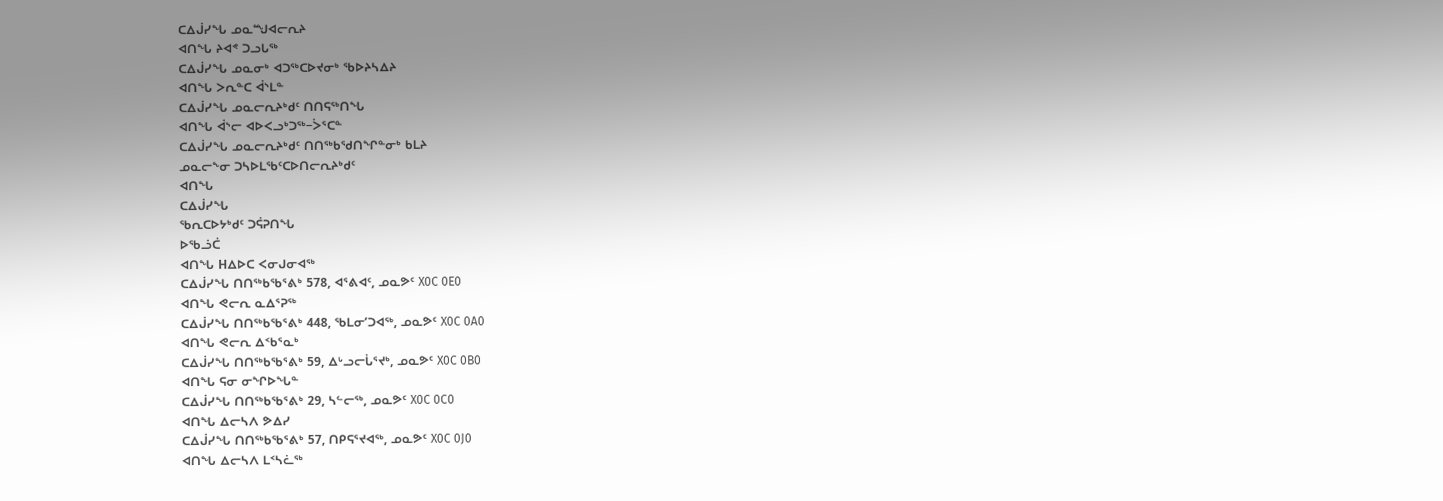ᑕᐃᒎᓯᖓ ᓄᓇᙳᐊᓕᕆᔨ
ᐊᑎᖓ ᔨᐊᕝ ᑐᓗᒐᖅ
ᑕᐃᒎᓯᖓ ᓄᓇᓂᒃ ᐊᑐᖅᑕᐅᔪᓂᒃ ᖃᐅᔨᓴᐃᔨ
ᐊᑎᖓ ᐳᕆᓐᑕ ᐋᔅᒪᓐ
ᑕᐃᒎᓯᖓ ᓄᓇᓕᕆᔨᒃᑯᑦ ᑎᑎᕋᖅᑎᖓ
ᐊᑎᖓ ᐋᔅᓕ ᐊᐅᐸᓗᒃᑐᖅ−ᐴᕐᑕᓐ
ᑕᐃᒎᓯᖓ ᓄᓇᓕᕆᔨᒃᑯᑦ ᑎᑎᖅᑲᖁᑎᖏᓐᓂᒃ ᑲᒪᔨ
ᓄᓇᓕᖕᓂ ᑐᓴᐅᒪᖃᑦᑕᐅᑎᓕᕆᔨᒃᑯᑦ
ᐊᑎᖓ
ᑕᐃᒎᓯᖓ
ᖃᕆᑕᐅᔭᒃᑯᑦ ᑐᕌᕈᑎᖓ
ᐅᖃᓘᑖ
ᐊᑎᖓ Hᐃᐅᑕ ᐸᓂᒍᓂᐊᖅ
ᑕᐃᒎᓯᖓ ᑎᑎᖅᑲᖃᕐᕕᒃ 578, ᐊᕐᕕᐊᑦ, ᓄᓇᕗᑦ X0C 0E0
ᐊᑎᖓ ᕙᓕᕆ ᓇᐃᕐᕈᖅ
ᑕᐃᒎᓯᖓ ᑎᑎᖅᑲᖃᕐᕕᒃ 448, ᖃᒪᓂ’ᑐᐊᖅ, ᓄᓇᕗᑦ X0C 0A0
ᐊᑎᖓ ᕙᓕᕆ ᐃᑉᑲᕐᓇᒃ
ᑕᐃᒎᓯᖓ ᑎᑎᖅᑲᖃᕐᕕᒃ 59, ᐃᒡᓗᓕᒑᕐᔪᒃ, ᓄᓇᕗᑦ X0C 0B0
ᐊᑎᖓ ᕋᓂ ᓂᖏᐅᖓᓐ
ᑕᐃᒎᓯᖓ ᑎᑎᖅᑲᖃᕐᕕᒃ 29, ᓴᓪᓕᖅ, ᓄᓇᕗᑦ X0C 0C0
ᐊᑎᖓ ᐃᓕᓴᐱ ᕗᐃᓯ
ᑕᐃᒎᓯᖓ ᑎᑎᖅᑲᖃᕐᕕᒃ 57, ᑎᑭᕋᕐᔪᐊᖅ, ᓄᓇᕗᑦ X0C 0J0
ᐊᑎᖓ ᐃᓕᓴᐱ ᒪᑉᓴᓛᖅ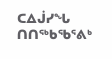ᑕᐃᒎᓯᖓ ᑎᑎᖅᑲᖃᕐᕕᒃ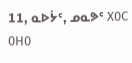11, ᓇᐅᔮᑦ, ᓄᓇᕗᑦ X0C 0H0